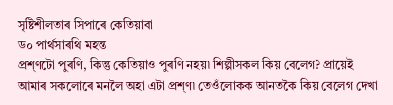সৃষ্টিশীলতাৰ সিপাৰে কেতিয়াবা
ড০ পার্থসাৰথি মহন্ত
প্রশ্ণটো পুৰণি, কিন্তু কেতিয়াও পুৰণি নহয়৷ শিল্পীসকল কিয় বেলেগ? প্রায়েই আমাৰ সকলোৰে মনলৈ অহা এটা প্রশ্ণ৷ তেওঁলোকক আনতকৈ কিয় বেলেগ দেখা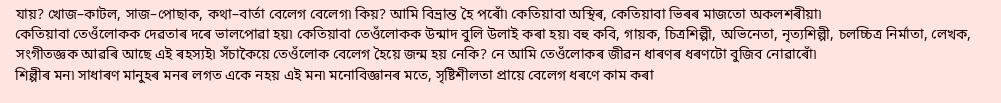যায়? খোজ–কাটল, সাজ–পোছাক, কথা–বার্তা বেলেগ বেলেগ৷ কিয়? আমি বিভ্রান্ত হৈ পৰোঁ৷ কেতিয়াবা অস্থিৰ, কেতিয়াবা ভিৰৰ মাজতো অকলশৰীয়া৷
কেতিয়াবা তেওঁলোকক দেৱতাৰ দৰে ভালপোৱা হয়৷ কেতিয়াবা তেওঁলোকক উন্মাদ বুলি উলাই কৰা হয়৷ বহু কবি, গায়ক, চিত্রশিল্পী, অভিনেতা, নৃত্যশিল্পী, চলচ্চিত্র নির্মাতা, লেখক, সংগীতজ্ঞক আৱৰি আছে এই ৰহস্যই৷ সঁচাকৈয়ে তেওঁলোক বেলেগ হৈয়ে জন্ম হয় নেকি? নে আমি তেওঁলোকৰ জীৱন ধাৰণৰ ধৰণটো বুজিব নোৱাৰোঁ৷
শিল্পীৰ মন৷ সাধাৰণ মানুহৰ মনৰ লগত একে নহয় এই মন৷ মনোবিজ্ঞানৰ মতে, সৃষ্টিশীলতা প্রায়ে বেলেগ ধৰণে কাম কৰা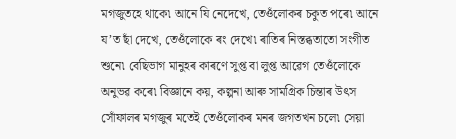মগজুতহে থাকে৷ আনে যি নেদেখে, তেওঁলোকৰ চকুত পৰে৷ আনে য’ত ছাঁ দেখে, তেওঁলোকে ৰং দেখে৷ ৰাতিৰ নিস্তব্ধতাতো সংগীত শুনে৷ বেছিভাগ মানুহৰ কাৰণে সুপ্ত বা লুপ্ত আৱেগ তেওঁলোকে অনুভৱ কৰে৷ বিজ্ঞানে কয়, কল্পনা আৰু সামগ্রিক চিন্তাৰ উৎস সোঁফালৰ মগজুৰ মতেই তেওঁলোকৰ মনৰ জগতখন চলে৷ সেয়া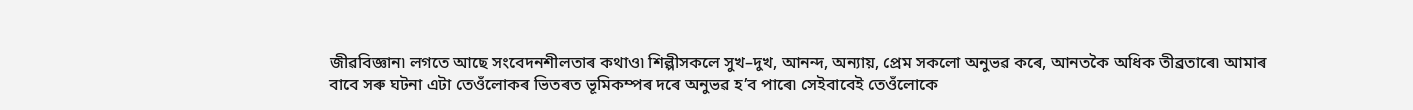জীৱবিজ্ঞান৷ লগতে আছে সংবেদনশীলতাৰ কথাও৷ শিল্পীসকলে সুখ–দুখ, আনন্দ, অন্যায়, প্রেম সকলো অনুভৱ কৰে, আনতকৈ অধিক তীব্রতাৰে৷ আমাৰ বাবে সৰু ঘটনা এটা তেওঁলোকৰ ভিতৰত ভূমিকম্পৰ দৰে অনুভৱ হ’ব পাৰে৷ সেইবাবেই তেওঁলোকে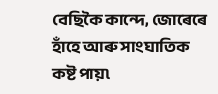বেছিকৈ কান্দে, জোৰেৰে হাঁহে আৰু সাংঘাতিক কষ্ট পায়৷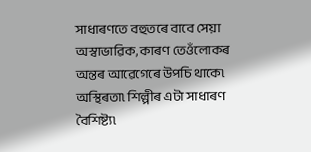সাধাৰণতে বহুতৰে বাবে সেয়া অস্বাভাৱিক, কাৰণ তেওঁলোকৰ অন্তৰ আৱেগেৰে উপচি থাকে৷
অস্থিৰতা৷ শিল্পীৰ এটা সাধাৰণ বৈশিষ্ট্য৷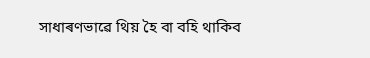সাধাৰণভাৱে থিয় হৈ বা বহি থাকিব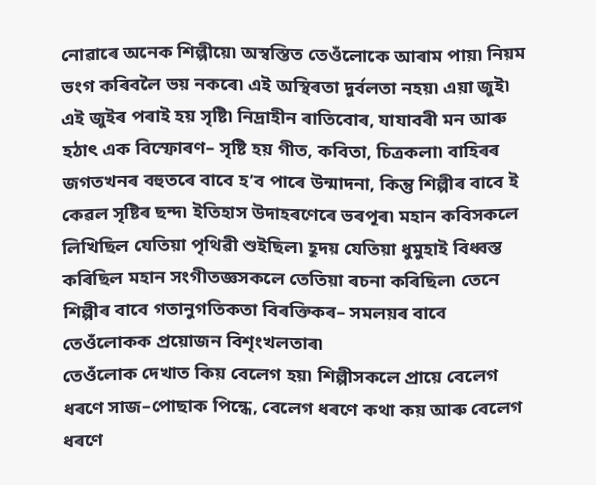নোৱাৰে অনেক শিল্পীয়ে৷ অস্বস্তিত তেওঁলোকে আৰাম পায়৷ নিয়ম ভংগ কৰিবলৈ ভয় নকৰে৷ এই অস্থিৰতা দুর্বলতা নহয়৷ এয়া জুই৷ এই জুইৰ পৰাই হয় সৃষ্টি৷ নিদ্রাহীন ৰাতিবোৰ, যাযাবৰী মন আৰু হঠাৎ এক বিস্ফোৰণ– সৃষ্টি হয় গীত, কবিতা, চিত্রকলা৷ বাহিৰৰ জগতখনৰ বহুতৰে বাবে হ’ব পাৰে উন্মাদনা, কিন্তু শিল্পীৰ বাবে ই কেৱল সৃষ্টিৰ ছন্দ৷ ইতিহাস উদাহৰণেৰে ভৰপূৰ৷ মহান কবিসকলে লিখিছিল যেতিয়া পৃথিৱী শুইছিল৷ হূদয় যেতিয়া ধুমুহাই বিধ্বস্ত কৰিছিল মহান সংগীতজ্ঞসকলে তেতিয়া ৰচনা কৰিছিল৷ তেনে শিল্পীৰ বাবে গতানুগতিকতা বিৰক্তিকৰ– সমলয়ৰ বাবে তেওঁলোকক প্রয়োজন বিশৃংখলতাৰ৷
তেওঁলোক দেখাত কিয় বেলেগ হয়৷ শিল্পীসকলে প্রায়ে বেলেগ ধৰণে সাজ–পোছাক পিন্ধে, বেলেগ ধৰণে কথা কয় আৰু বেলেগ ধৰণে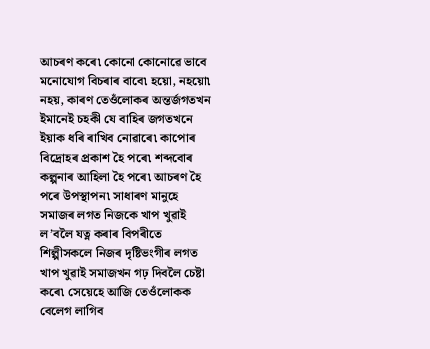আচৰণ কৰে৷ কোনো কোনোৱে ভাবে মনোযোগ বিচৰাৰ বাবে৷ হয়ো, নহয়ো৷ নহয়, কাৰণ তেওঁলোকৰ অন্তর্জগতখন ইমানেই চহকী যে বাহিৰ জগতখনে ইয়াক ধৰি ৰাখিব নোৱাৰে৷ কাপোৰ বিদ্রোহৰ প্রকাশ হৈ পৰে৷ শব্দবোৰ কল্পনাৰ আহিলা হৈ পৰে৷ আচৰণ হৈ পৰে উপস্থাপন৷ সাধাৰণ মানুহে সমাজৰ লগত নিজকে খাপ খুৱাই ল’বলৈ যত্ন কৰাৰ বিপৰীতে শিল্পীসকলে নিজৰ দৃষ্টিভংগীৰ লগত খাপ খুৱাই সমাজখন গঢ় দিবলৈ চেষ্টা কৰে৷ সেয়েহে আজি তেওঁলোকক বেলেগ লাগিব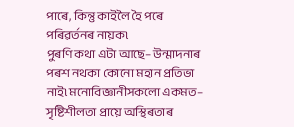পাৰে, কিন্তু কাইলৈ হৈ পৰে পৰিৱর্তনৰ নায়ক৷
পুৰণি কথা এটা আছে– উন্মাদনাৰ পৰশ নথকা কোনো মহান প্রতিভা নাই৷ মনোবিজ্ঞানীসকলো একমত– সৃষ্টিশীলতা প্রায়ে অস্থিৰতাৰ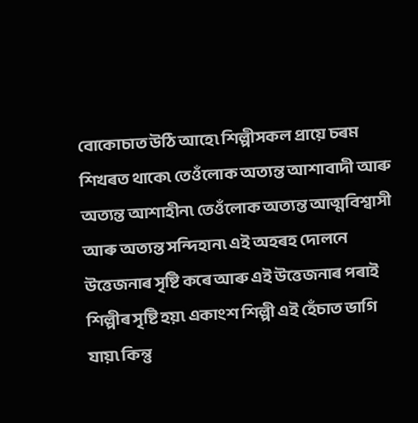বোকোচাত উঠি আহে৷ শিল্পীসকল প্রায়ে চৰম শিখৰত থাকে৷ তেওঁলোক অত্যন্ত আশাবাদী আৰু অত্যন্ত আশাহীন৷ তেওঁলোক অত্যন্ত আত্মবিশ্বাসী আৰু অত্যন্ত সন্দিহান৷ এই অহৰহ দোলনে উত্তেজনাৰ সৃষ্টি কৰে আৰু এই উত্তেজনাৰ পৰাই শিল্পীৰ সৃষ্টি হয়৷ একাংশ শিল্পী এই হেঁচাত ভাগি যায়৷ কিন্তু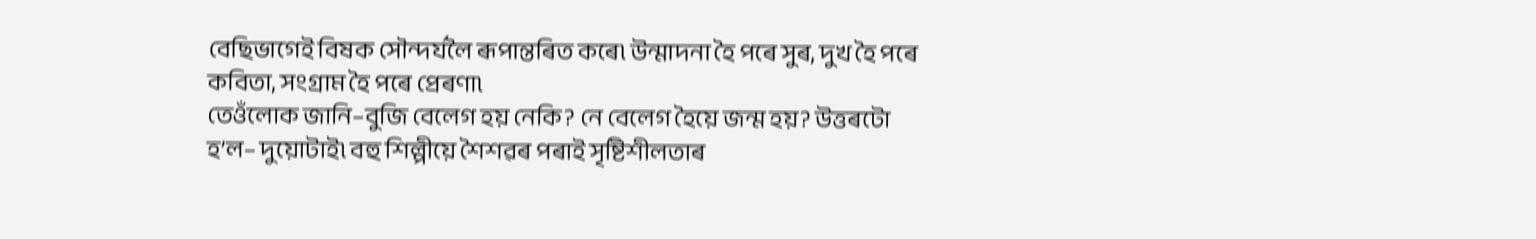বেছিভাগেই বিষক সৌন্দর্যলৈ ৰূপান্তৰিত কৰে৷ উন্মাদনা হৈ পৰে সুৰ, দুখ হৈ পৰে কবিতা, সংগ্রাম হৈ পৰে প্রেৰণা৷
তেওঁলোক জানি–বুজি বেলেগ হয় নেকি? নে বেলেগ হৈয়ে জন্ম হয়? উত্তৰটো হ’ল– দুয়োটাই৷ বহু শিল্পীয়ে শৈশৱৰ পৰাই সৃষ্টিশীলতাৰ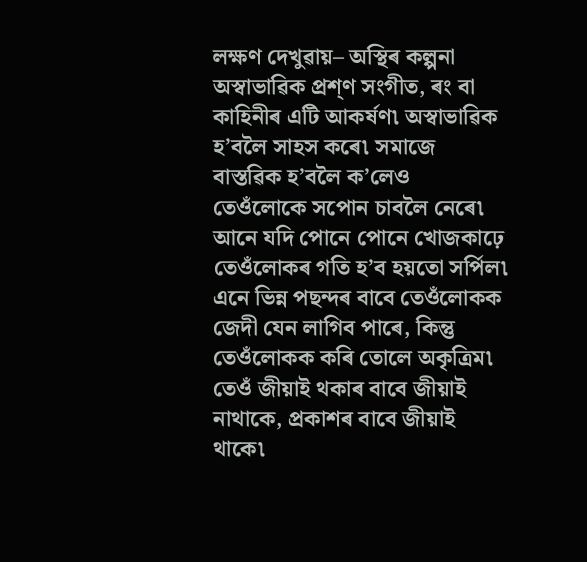লক্ষণ দেখুৱায়– অস্থিৰ কল্পনা অস্বাভাৱিক প্রশ্ণ সংগীত, ৰং বা কাহিনীৰ এটি আকর্ষণ৷ অস্বাভাৱিক হ’বলৈ সাহস কৰে৷ সমাজে বাস্তৱিক হ’বলৈ ক’লেও তেওঁলোকে সপোন চাবলৈ নেৰে৷ আনে যদি পোনে পোনে খোজকাঢ়ে তেওঁলোকৰ গতি হ’ব হয়তো সর্পিল৷ এনে ভিন্ন পছন্দৰ বাবে তেওঁলোকক জেদী যেন লাগিব পাৰে, কিন্তু তেওঁলোকক কৰি তোলে অকৃত্রিম৷ তেওঁ জীয়াই থকাৰ বাবে জীয়াই নাথাকে, প্রকাশৰ বাবে জীয়াই থাকে৷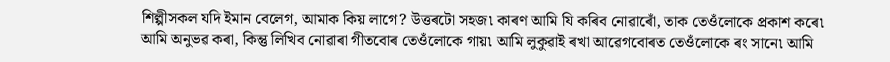শিল্পীসকল যদি ইমান বেলেগ, আমাক কিয় লাগে? উত্তৰটো সহজ৷ কাৰণ আমি যি কৰিব নোৱাৰোঁ, তাক তেওঁলোকে প্রকাশ কৰে৷ আমি অনুভৱ কৰা, কিন্তু লিখিব নোৱাৰা গীতবোৰ তেওঁলোকে গায়৷ আমি লুকুৱাই ৰখা আৱেগবোৰত তেওঁলোকে ৰং সানে৷ আমি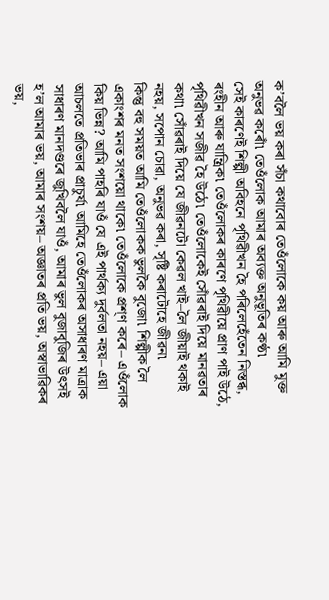ক’বলৈ ভয় কৰা সঁচা কথাবোৰ তেওঁলোকে কয় আৰু আমি মুক্ত অনুভৱ কৰোঁ৷ তেওঁলোক আমাৰ অব্যক্ত অনুভূতিৰ কণ্ঠ৷
সেই কাৰণেই শিল্পী অবিহনে পৃথিৱীখন হৈ পৰিলেহেঁতেন নিস্তব্ধ, ৰংহীন আৰু যান্ত্রিক৷ তেওঁলোকৰ কাৰণে পৃথিৱীয়ে প্রাণ পাই উঠে, পৃথিৱীখন সজীৱ হৈ উঠে৷ তেওঁলোকেই সোঁৱৰাই দিয়ে মানৱতাৰ কথা৷ সোঁৱৰাই দিয়ে যে জীৱনটো কেৱল খাই–লৈ জীয়াই থকাই নহয়, সপোন চোৱা, অনুভৱ কৰা, সৃষ্টি কৰাটোহে জীৱন৷
কিন্তু বহু সময়ত আমি তেওঁলোকক ভুলকৈ বুজো৷ শিল্পীক লৈ একাংশৰ মনত সংশয়ো থাকে৷ তেওঁলোকে প্রশ্ণ কৰে– এওঁলোক কিয় ভিন্ন? আমি পাহৰি যাওঁ যে এই পার্থক্য দুর্বলতা নহয়– এয়া আচলতে প্রতিভাৰ প্রাচুর্য৷ আমিহে তেওঁলোকৰ অসাধাৰণ মাত্রাক সাধাৰণ মানদণ্ডৰে জুখিবলৈ যাওঁ, আমাৰ ভুল বুজাবুজিৰ উৎসই হ’ল আমাৰ ভয়, আমাৰ সংশয়– অজ্ঞাতৰ প্রতি ভয়, অস্বাভাৱিকৰ ভয়,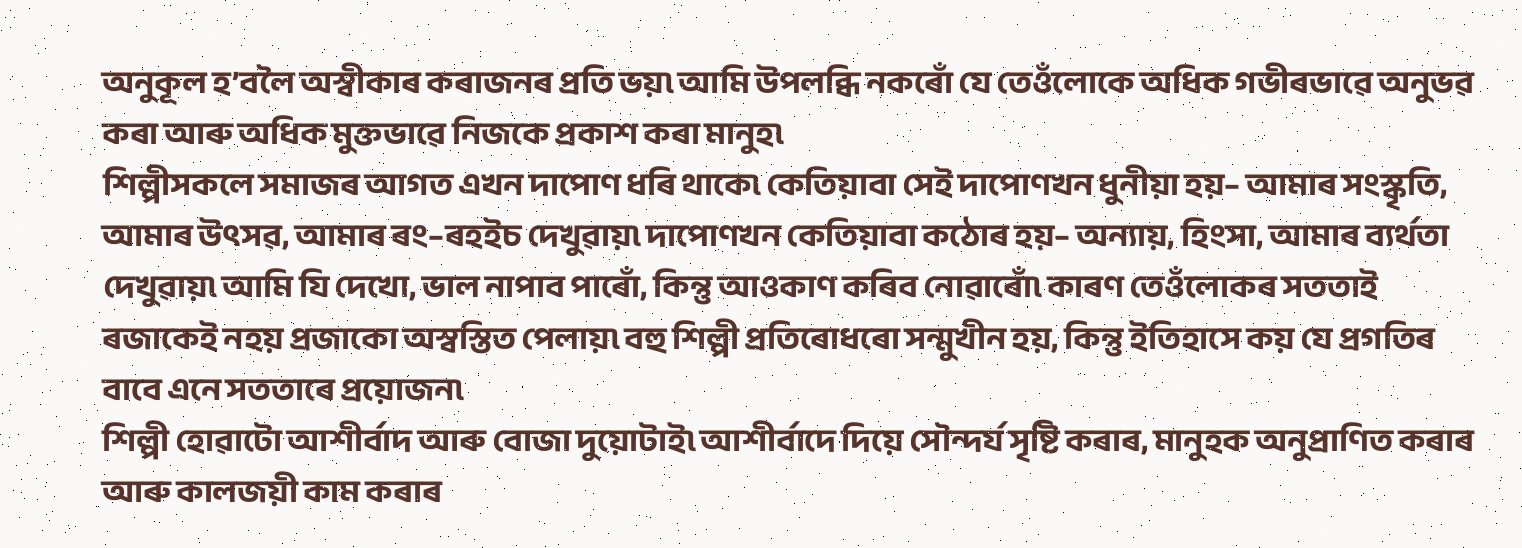অনুকূল হ’বলৈ অস্বীকাৰ কৰাজনৰ প্রতি ভয়৷ আমি উপলব্ধি নকৰোঁ যে তেওঁলোকে অধিক গভীৰভাৱে অনুভৱ কৰা আৰু অধিক মুক্তভাৱে নিজকে প্রকাশ কৰা মানুহ৷
শিল্পীসকলে সমাজৰ আগত এখন দাপোণ ধৰি থাকে৷ কেতিয়াবা সেই দাপোণখন ধুনীয়া হয়– আমাৰ সংস্কৃতি, আমাৰ উৎসৱ, আমাৰ ৰং–ৰহইচ দেখুৱায়৷ দাপোণখন কেতিয়াবা কঠোৰ হয়– অন্যায়, হিংসা, আমাৰ ব্যর্থতা দেখুৱায়৷ আমি যি দেখো, ভাল নাপাব পাৰোঁ, কিন্তু আওকাণ কৰিব নোৱাৰোঁ৷ কাৰণ তেওঁলোকৰ সততাই ৰজাকেই নহয় প্রজাকো অস্বস্তিত পেলায়৷ বহু শিল্পী প্রতিৰোধৰো সন্মুখীন হয়, কিন্তু ইতিহাসে কয় যে প্রগতিৰ বাবে এনে সততাৰে প্রয়োজন৷
শিল্পী হোৱাটো আশীর্বাদ আৰু বোজা দুয়োটাই৷ আশীর্বাদে দিয়ে সৌন্দর্য সৃষ্টি কৰাৰ, মানুহক অনুপ্রাণিত কৰাৰ আৰু কালজয়ী কাম কৰাৰ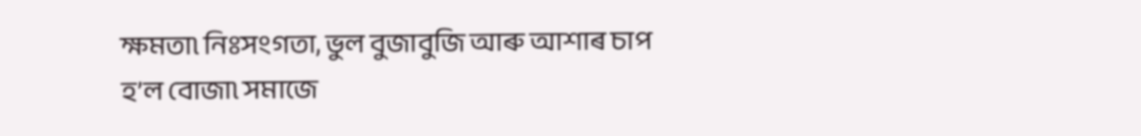ক্ষমতা৷ নিঃসংগতা, ভুল বুজাবুজি আৰু আশাৰ চাপ হ’ল বোজা৷ সমাজে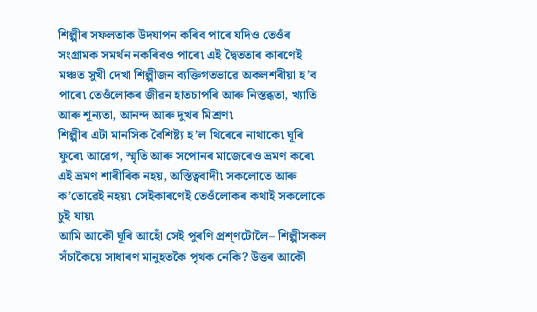শিল্পীৰ সফলতাক উদযাপন কৰিব পাৰে যদিও তেওঁৰ সংগ্রামক সমর্থন নকৰিবও পাৰে৷ এই দ্বৈততাৰ কাৰণেই মঞ্চত সুখী দেখা শিল্পীজন ব্যক্তিগতভাৱে অকলশৰীয়া হ’ব পাৰে৷ তেওঁলোকৰ জীৱন হাতচাপৰি আৰু নিস্তব্ধতা, খ্যাতি আৰু শূন্যতা, আনন্দ আৰু দুখৰ মিশ্রণ৷
শিল্পীৰ এটা মানসিক বৈশিষ্ট্য হ’ল থিৰেৰে নাথাকে৷ ঘূৰি ফুৰে৷ আৱেগ, স্মৃতি আৰু সপোনৰ মাজেৰেও ভ্রমণ কৰে৷ এই ভ্রমণ শাৰীৰিক নহয়, অস্তিত্ববাদী৷ সকলোতে আৰু ক’তোৱেই নহয়৷ সেইকাৰণেই তেওঁলোকৰ কথাই সকলোকে চুই যায়৷
আমি আকৌ ঘূৰি আহোঁ সেই পুৰণি প্রশ্ণটোলৈ– শিল্পীসকল সঁচাকৈয়ে সাধাৰণ মানুহতকৈ পৃথক নেকি? উত্তৰ আকৌ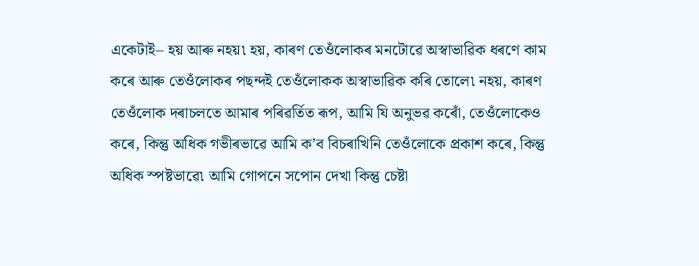একেটাই– হয় আৰু নহয়৷ হয়, কাৰণ তেওঁলোকৰ মনটোৱে অস্বাভাৱিক ধৰণে কাম কৰে আৰু তেওঁলোকৰ পছন্দই তেওঁলোকক অস্বাভাৱিক কৰি তোলে৷ নহয়, কাৰণ তেওঁলোক দৰাচলতে আমাৰ পৰিৱর্তিত ৰূপ, আমি যি অনুভৱ কৰোঁ, তেওঁলোকেও কৰে, কিন্তু অধিক গভীৰভাৱে আমি ক’ব বিচৰাখিনি তেওঁলোকে প্রকাশ কৰে, কিন্তু অধিক স্পষ্টভাৱে৷ আমি গোপনে সপোন দেখা কিন্তু চেষ্টা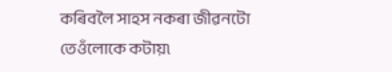কৰিবলৈ সাহস নকৰা জীৱনটো তেওঁলোকে কটায়৷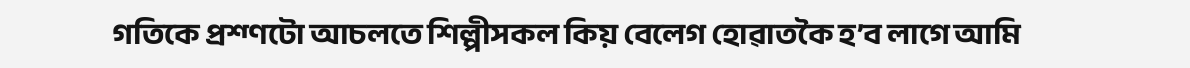গতিকে প্রশ্ণটো আচলতে শিল্পীসকল কিয় বেলেগ হোৱাতকৈ হ’ব লাগে আমি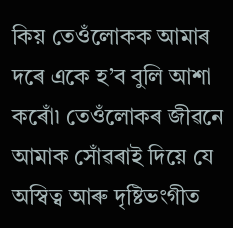কিয় তেওঁলোকক আমাৰ দৰে একে হ’ব বুলি আশা কৰোঁ৷ তেওঁলোকৰ জীৱনে আমাক সোঁৱৰাই দিয়ে যে অস্বিত্ব আৰু দৃষ্টিভংগীত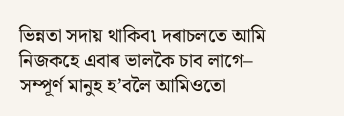ভিন্নতা সদায় থাকিব৷ দৰাচলতে আমি নিজকহে এবাৰ ভালকৈ চাব লাগে– সম্পূর্ণ মানুহ হ’বলৈ আমিওতো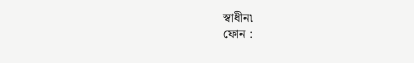স্বাধীন৷
ফোন :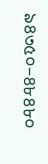৯৪৩৫০–৪৮৪৮০